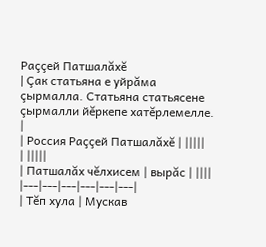Раççей Патшалăхĕ
| Çак статьяна е уйрăма çырмалла. Статьяна статьясене çырмалли йĕркепе хатĕрлемелле.
|
| Россия Раççей Патшалăхĕ | |||||
| |||||
| Патшалăх чĕлхисем | вырăс | ||||
|---|---|---|---|---|---|
| Тĕп хула | Мускав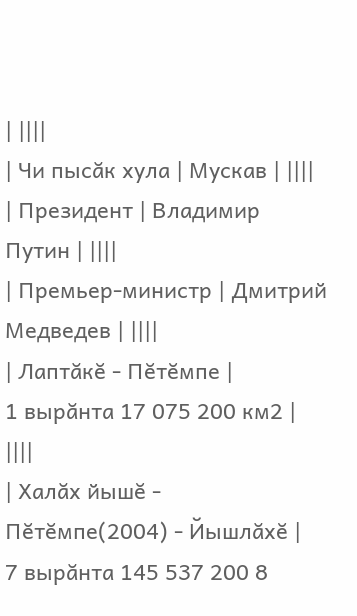| ||||
| Чи пысăк хула | Мускав | ||||
| Президент | Владимир Путин | ||||
| Премьер-министр | Дмитрий Медведев | ||||
| Лаптăкĕ - Пĕтĕмпе |
1 вырăнта 17 075 200 км2 | ||||
| Халăх йышĕ - Пĕтĕмпе(2004) - Йышлăхĕ |
7 вырăнта 145 537 200 8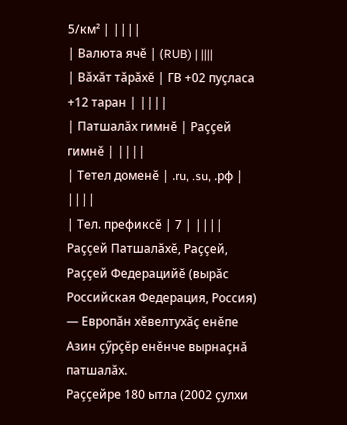5/км² | ||||
| Валюта ячĕ | (RUB) | ||||
| Вăхăт тăрăхĕ | ГВ +02 пуçласа +12 таран | ||||
| Патшалăх гимнĕ | Раççей гимнĕ | ||||
| Тетел доменĕ | .ru, .su, .рф | ||||
| Тел. префиксĕ | 7 | ||||
Раççей Патшалăхĕ, Раççей, Раççей Федерацийĕ (вырăс Российская Федерация, Россия) — Европăн хĕвелтухăç енĕпе Азин çӳрçĕр енĕнче вырнаçнă патшалăх.
Раççейре 180 ытла (2002 çулхи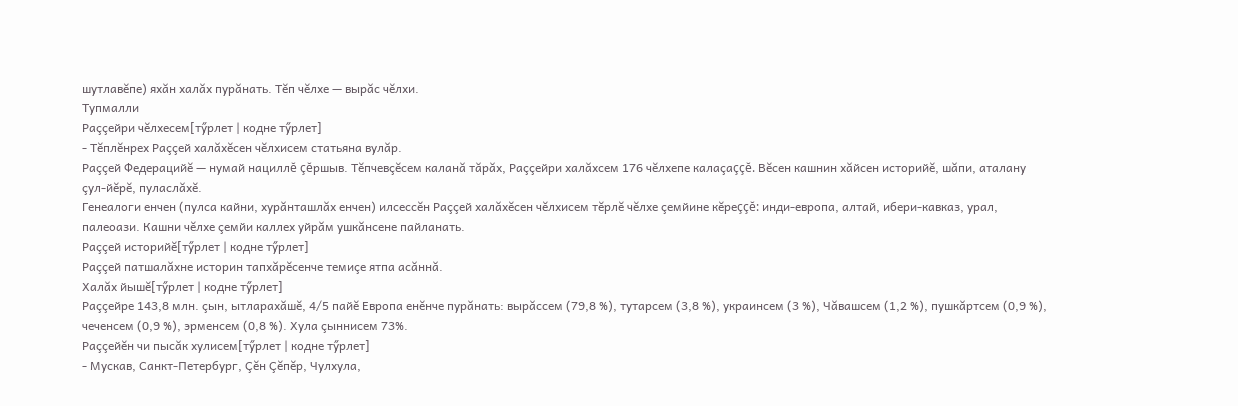шутлавĕпе) яхăн халăх пурăнать. Тĕп чĕлхе — вырăс чĕлхи.
Тупмалли
Раççейри чĕлхесем[тӳрлет | кодне тӳрлет]
- Тĕплĕнрех Раççей халăхĕсен чĕлхисем статьяна вулăр.
Раççей Федерацийĕ — нумай нациллĕ çĕршыв. Тĕпчевçĕсем каланă тăрăх, Раççейри халăхсем 176 чĕлхепе калаçаççĕ. Вĕсен кашнин хăйсен историйĕ, шăпи, аталану çул-йĕрĕ, пуласлăхĕ.
Генеалоги енчен (пулса кайни, хурăнташлăх енчен) илсессĕн Раççей халăхĕсен чĕлхисем тĕрлĕ чĕлхе çемйине кĕреççĕ: инди-европа, алтай, ибери-кавказ, урал, палеоази. Кашни чĕлхе çемйи каллех уйрăм ушкăнсене пайланать.
Раççей историйĕ[тӳрлет | кодне тӳрлет]
Раççей патшалăхне историн тапхăрĕсенче темиçе ятпа асăннă.
Халăх йышĕ[тӳрлет | кодне тӳрлет]
Раççейре 143,8 млн. çын, ытларахăшĕ, 4/5 пайĕ Европа енĕнче пурăнать: вырăссем (79,8 %), тутарсем (3,8 %), украинсем (3 %), Чăвашсем (1,2 %), пушкăртсем (0,9 %), чеченсем (0,9 %), эрменсем (0,8 %). Хула çыннисем 73%.
Раççейĕн чи пысăк хулисем[тӳрлет | кодне тӳрлет]
- Мускав, Санкт-Петербург, Çĕн Çĕпĕр, Чулхула,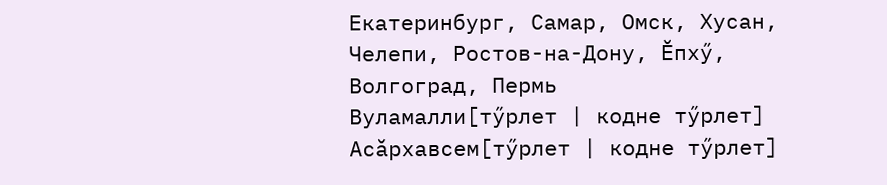Екатеринбург, Самар, Омск, Хусан, Челепи, Ростов-на-Дону, Ĕпхӳ, Волгоград, Пермь
Вуламалли[тӳрлет | кодне тӳрлет]
Асăрхавсем[тӳрлет | кодне тӳрлет]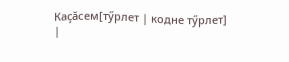Каçăсем[тӳрлет | кодне тӳрлет]
|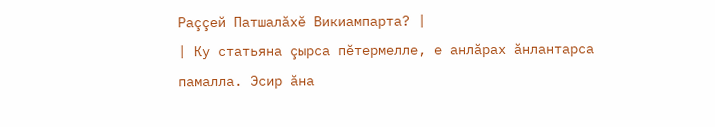Раççей Патшалăхĕ Викиампарта? |
| Ку статьяна çырса пĕтермелле, е анлăрах ăнлантарса памалла. Эсир ăна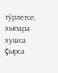тӳрлетсе, хыпара хушса çырса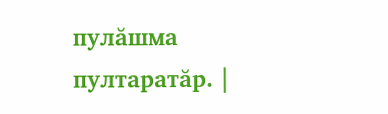пулăшма пултаратăр. |